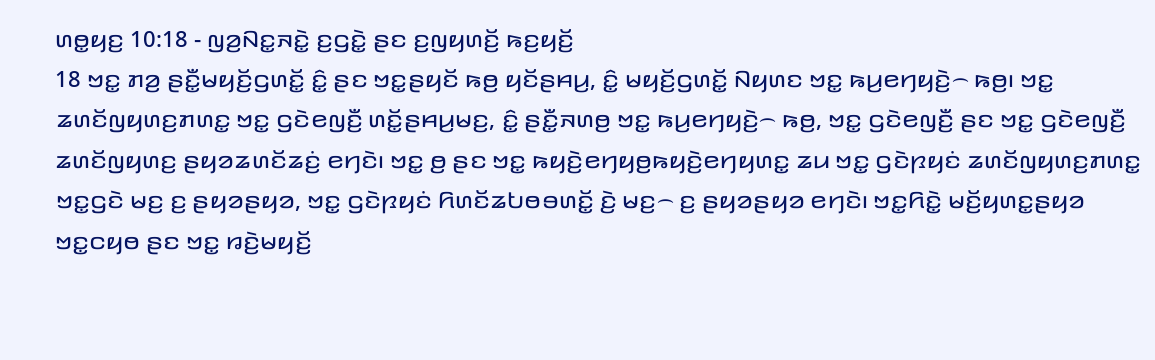ꤛꤥ꤭ꤟꤢ꤬ 10:18 - ꤜꤤ꤬ꤡꤢ꤭ꤏꤢꤧ꤭ ꤢ꤬ꤞꤢꤧ꤭ ꤔꤢ ꤢ꤬ꤜꤟꤛꤢꤩ꤬ ꤒꤢ꤬ꤟꤢꤩ꤬
18 ꤠꤢ꤭ ꤊꤤ꤬ ꤔꤢꤪ꤭ꤗꤟꤢꤩ꤬ꤞꤛꤢꤩ꤭ ꤢꤨ꤭ ꤔꤢ ꤠꤢ꤭ꤔꤟꤢꤩ ꤒꤥ꤬ ꤟꤢꤩꤔꤌꤣ꤬, ꤢꤨ꤭ ꤗꤟꤢꤩ꤬ꤞꤛꤢꤩ꤭ ꤡꤟꤛꤢ ꤠꤢ꤭ ꤒꤣ꤬ꤕꤚꤟꤢꤧ꤬꤮ ꤒꤥ꤬꤯ ꤠꤢ꤭ ꤘꤛꤢꤩꤜꤟꤛꤢ꤬ꤊꤛꤢ꤭ ꤠꤢ꤭ ꤞꤢꤧꤕꤜꤢꤪ꤬ ꤛꤢꤩ꤭ꤔꤌꤣ꤬ꤗꤢ꤬, ꤢꤨ꤭ ꤔꤢꤪ꤭ꤏꤛꤥ꤬ ꤠꤢ꤭ ꤒꤣ꤬ꤕꤚꤟꤢꤧ꤬꤮ ꤒꤥ꤬, ꤠꤢ꤭ ꤞꤢꤧꤕꤜꤢꤪ꤬ ꤔꤢ ꤠꤢ꤭ ꤞꤢꤧꤕꤜꤢꤪ꤬ ꤘꤛꤢꤩꤜꤟꤛꤢ꤬ ꤔꤟꤤꤘꤛꤢꤩꤘꤢꤦ꤬ ꤕꤚꤢꤧ꤯ ꤠꤢ꤭ ꤥ꤬ ꤔꤢ ꤠꤢ꤭ ꤒꤟꤢꤧ꤬ꤕꤚꤟꤥ꤬ꤒꤟꤢꤧ꤬ꤕꤚꤟꤛꤢ꤭ ꤘꤣ ꤠꤢ꤭ ꤞꤢꤧꤐꤟꤢꤦ ꤘꤛꤢꤩꤜꤟꤛꤢ꤬ꤊꤛꤢ꤭ ꤠꤢ꤭ꤞꤢꤧ ꤗꤢ꤬ ꤢ꤬ ꤔꤟꤤꤔꤟꤤ, ꤠꤢ꤭ ꤞꤢꤧꤐꤟꤢꤦ ꤖꤛꤢꤩꤘꤝꤥꤋꤛꤢꤩ꤭ ꤢꤧ꤬ ꤗꤢ꤬꤮ ꤢ꤬ ꤔꤟꤤꤔꤟꤤ ꤕꤚꤢꤧ꤯ ꤠꤢ꤭ꤖꤢꤧ꤭ ꤗꤢꤩ꤬ꤟꤛꤢ꤭ꤔꤟꤤ ꤠꤢ꤭ꤍꤟꤥ ꤔꤢ ꤠꤢ꤭ ꤙꤢꤧ꤬ꤗꤟꤢꤩ꤬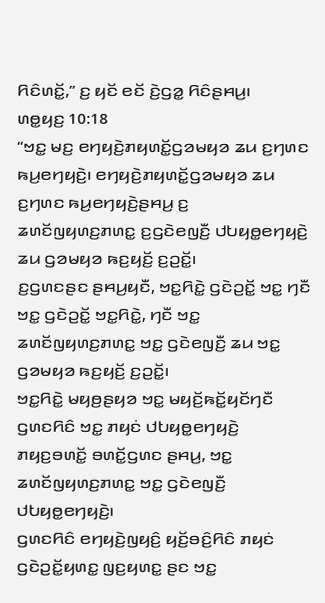ꤖꤢꤨꤛꤢꤩ꤭,” ꤢ꤬ ꤟꤢꤩ ꤕꤢꤩ ꤢꤧ꤬ꤞꤤ꤭ ꤖꤢꤨꤔꤌꤣ꤬꤯
ꤛꤥ꤭ꤟꤢ꤬ 10:18
“ꤠꤢ꤭ ꤗꤢ꤬ ꤕꤚꤟꤢꤧ꤬ꤊꤟꤛꤢꤩ꤭ꤞꤤꤗꤟꤤ ꤘꤣ ꤢ꤬ꤚꤛꤢ ꤒꤣ꤬ꤕꤚꤟꤢꤧ꤬꤯ ꤕꤚꤟꤢꤧ꤬ꤊꤟꤛꤢꤩ꤭ꤞꤤꤗꤟꤤ ꤘꤣ ꤢ꤬ꤚꤛꤢ ꤒꤣ꤬ꤕꤚꤟꤢꤧ꤬ꤔꤌꤣ꤬ ꤢ꤬ ꤘꤛꤢꤩꤜꤟꤛꤢ꤬ꤊꤛꤢ꤭ ꤢ꤬ꤞꤢꤧꤕꤜꤢꤪ꤬ ꤓꤝꤟꤥ꤭ꤕꤚꤟꤢꤧ꤬ ꤘꤣ ꤞꤤꤗꤟꤤ ꤒꤢ꤬ꤟꤢꤩ꤬ ꤢ꤬ꤑꤢꤩ꤭꤯
ꤢ꤬ꤞꤛꤢꤔꤢ ꤔꤌꤣ꤬ꤟꤢꤪ, ꤠꤢ꤭ꤖꤢꤧ꤭ ꤞꤢꤧꤑꤢꤩ꤭ ꤠꤢ꤭ ꤚꤢꤪ ꤠꤢ꤭ ꤞꤢꤧꤑꤢꤩ꤭ ꤠꤢ꤭ꤖꤢꤧ꤭, ꤚꤢꤪ ꤠꤢ꤭ ꤘꤛꤢꤩꤜꤟꤛꤢ꤬ꤊꤛꤢ꤭ ꤠꤢ꤭ ꤞꤢꤧꤕꤜꤢꤪ꤬ ꤘꤣ ꤠꤢ꤭ ꤞꤤꤗꤟꤤ ꤒꤢ꤬ꤟꤢꤩ꤬ ꤢ꤬ꤑꤢꤩ꤭꤯
ꤠꤢ꤭ꤖꤢꤧ꤭ ꤗꤟꤥ꤬ꤔꤟꤤ ꤠꤢ꤭ ꤗꤟꤢꤩ꤬ꤒꤢꤩ꤭ꤟꤢꤩꤚꤢꤪ ꤞꤛꤢꤖꤢꤨ ꤠꤢ꤭ ꤊꤟꤢꤦ ꤓꤝꤟꤥ꤭ꤕꤚꤟꤢꤧ꤬ ꤊꤟꤢ꤬ꤋꤛꤢꤩ꤭ ꤋꤛꤢꤩ꤭ꤞꤛꤢ ꤔꤌꤣ꤬, ꤠꤢ꤭ ꤘꤛꤢꤩꤜꤟꤛꤢ꤬ꤊꤛꤢ꤭ ꤠꤢ꤭ ꤞꤢꤧꤕꤜꤢꤪ꤬ ꤓꤝꤟꤥ꤭ꤕꤚꤟꤢꤧ꤬꤯
ꤞꤛꤢꤖꤢꤨ ꤕꤚꤟꤢꤧ꤬ꤜꤟꤢꤨ꤬ ꤟꤢꤩ꤬ꤋꤢꤨ꤬ꤖꤢꤨ ꤊꤟꤢꤦ ꤞꤢꤧꤑꤢꤩ꤭ꤟꤛꤢ꤭ ꤜꤢ꤬ꤟꤛꤢ꤭ ꤔꤢ ꤠꤢ꤭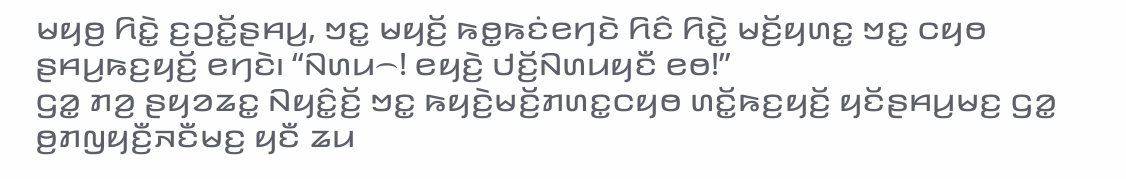ꤗꤟꤥ꤬ ꤖꤢꤧ꤭ ꤢ꤬ꤑꤢꤩ꤭ꤔꤌꤣ꤬, ꤠꤢ꤭ ꤗꤟꤢꤩ꤬ ꤒꤥ꤭ꤒꤢꤦꤕꤚꤢꤧ ꤖꤢꤨ ꤖꤢꤧ꤭ ꤗꤢꤩ꤬ꤟꤛꤢ꤭ ꤠꤢ꤭ ꤍꤟꤥ ꤔꤌꤣ꤬ꤒꤢ꤬ꤟꤢꤩ꤬ ꤕꤚꤢꤧ꤯ “ꤡꤛꤣ꤮! ꤕꤟꤢꤧ꤬ ꤓꤢꤩ꤬ꤡꤛꤣꤟꤢꤪ ꤕꤥ!”
ꤞꤤ꤭ ꤊꤤ꤬ ꤔꤟꤤꤘꤢ꤭ ꤡꤟꤢꤨ꤭ꤢꤩ꤬ ꤠꤢ꤭ ꤒꤟꤢꤧ꤬ꤗꤢꤩ꤬ꤊꤛꤢ꤭ꤍꤟꤥ ꤛꤢꤩ꤭ꤒꤢ꤬ꤟꤢꤩ꤬ ꤟꤢꤩꤔꤌꤣ꤬ꤗꤢ꤬ ꤞꤤ꤭ ꤥ꤬ꤊꤜꤟꤢꤪ꤬ꤏꤢꤪꤗꤢ꤬ ꤟꤢꤪ ꤘꤣ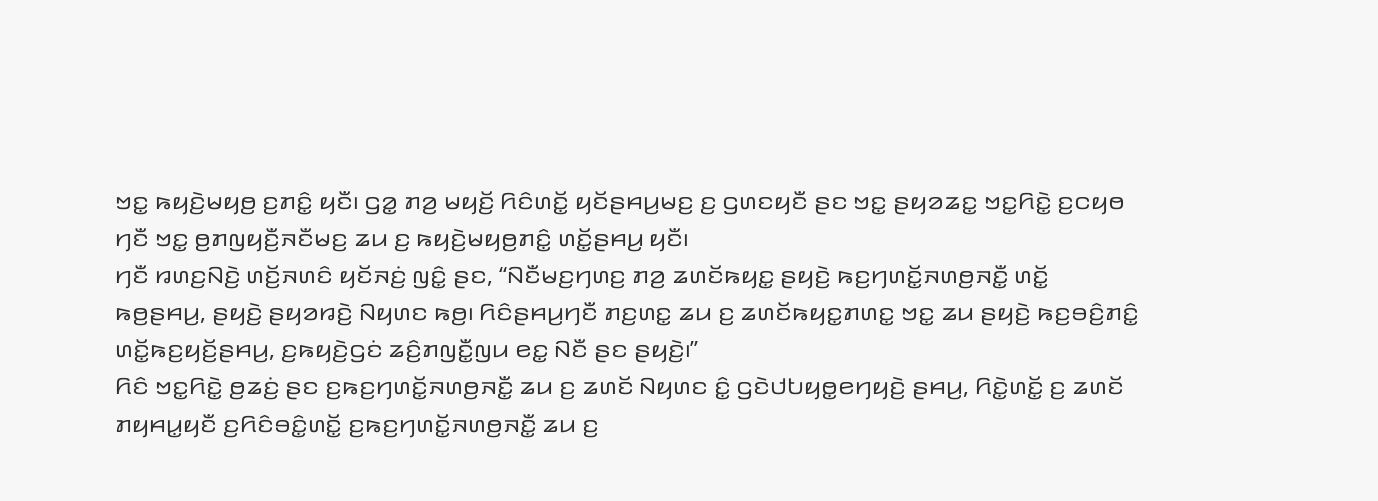ꤠꤢ꤭ ꤒꤟꤢꤧ꤬ꤗꤟꤥ꤬ ꤢ꤬ꤊꤢꤨ꤭ ꤟꤢꤪ꤯ ꤞꤤ꤭ ꤊꤤ꤬ ꤗꤟꤢꤩ꤬ ꤖꤢꤨꤛꤢꤩ꤭ ꤟꤢꤩꤔꤌꤣ꤬ꤗꤢ꤬ ꤢ꤬ ꤞꤛꤢꤟꤢꤪ ꤔꤢ ꤠꤢ꤭ ꤔꤟꤤꤘꤢ꤭ ꤠꤢ꤭ꤖꤢꤧ꤭ ꤢ꤬ꤍꤟꤥ ꤚꤢꤪ ꤠꤢ꤭ ꤥ꤬ꤊꤜꤟꤢꤪ꤬ꤏꤢꤪꤗꤢ꤬ ꤘꤣ ꤢ꤬ ꤒꤟꤢꤧ꤬ꤗꤟꤥ꤬ꤊꤢꤨ꤭ ꤛꤢꤩ꤭ꤔꤌꤣ꤬ ꤟꤢꤪ꤯
ꤚꤢꤪ ꤙꤛꤢ꤬ꤡꤢꤧ꤬ ꤛꤢꤩ꤬ꤏꤛꤢꤨ ꤟꤢꤩꤏꤢꤦ꤬ ꤜꤢꤨ꤭ ꤔꤢ, “ꤡꤢꤪꤗꤢ꤬ꤚꤛꤢ꤬ ꤊꤤ꤬ ꤘꤛꤢꤩꤒꤟꤢ꤭ ꤔꤟꤢꤧ꤬ ꤒꤢ꤬ꤚꤛꤢꤩ꤭ꤏꤛꤥ꤬ꤏꤢꤪ꤭ ꤛꤢꤩ꤭ ꤒꤥ꤬ꤔꤌꤣ꤬, ꤔꤟꤢꤧ꤬ ꤔꤟꤤꤙꤢꤧ꤬ ꤡꤟꤛꤢ ꤒꤥ꤬꤯ ꤖꤢꤨꤔꤌꤣ꤬ꤚꤢꤪ ꤊꤢ꤬ꤛꤢ꤭ ꤘꤣ ꤢ꤬ ꤘꤛꤢꤩꤒꤟꤢ꤭ꤊꤛꤢ꤭ ꤠꤢ꤭ ꤘꤣ ꤔꤟꤢꤧ꤬ ꤒꤢ꤬ꤋꤢꤨ꤬ꤊꤢꤨ꤭ ꤛꤢꤩ꤭ꤒꤢ꤬ꤟꤢꤩ꤬ꤔꤌꤣ꤬, ꤢ꤬ꤒꤟꤢꤧ꤬ꤞꤢꤦ ꤘꤢꤨ꤬ꤊꤜꤢꤪ꤭ꤜꤣ ꤕꤢ꤭ ꤡꤢꤪ ꤔꤢ ꤔꤟꤢꤧ꤬꤯”
ꤖꤢꤨ ꤠꤢ꤭ꤖꤢꤧ꤭ ꤥ꤬ꤘꤢꤦ꤬ ꤔꤢ ꤢ꤬ꤒꤢ꤬ꤚꤛꤢꤩ꤭ꤏꤛꤥ꤬ꤏꤢꤪ꤭ ꤘꤣ ꤢ꤬ ꤘꤛꤢꤩ ꤡꤟꤛꤢ ꤢꤨ꤭ ꤞꤢꤧꤓꤝꤟꤥ꤭ꤕꤚꤟꤢꤧ꤬ ꤔꤌꤣ꤬, ꤖꤢꤧ꤭ꤛꤢꤩ꤭ ꤢ꤬ ꤘꤛꤢꤩ ꤊꤟꤌꤣ꤭ꤟꤢꤪ ꤢ꤬ꤖꤢꤨꤋꤢꤨ꤭ꤛꤢꤩ꤭ ꤢ꤬ꤒꤢ꤬ꤚꤛꤢꤩ꤭ꤏꤛꤥ꤬ꤏꤢꤪ꤭ ꤘꤣ ꤢ꤬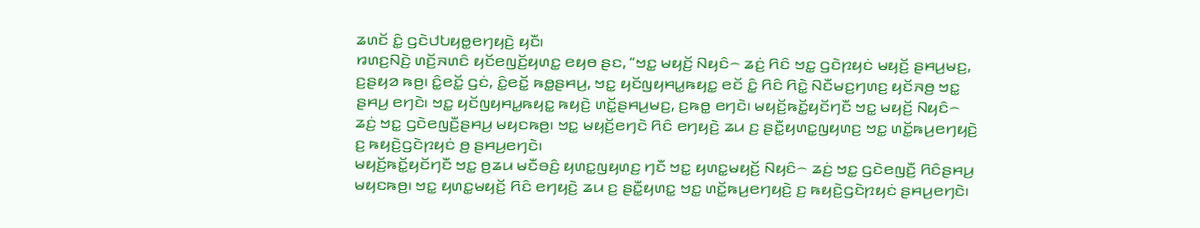ꤘꤛꤢꤩ ꤢꤨ꤭ ꤞꤢꤧꤓꤝꤟꤥ꤭ꤕꤚꤟꤢꤧ꤬ ꤟꤢꤪ꤯
ꤙꤛꤢ꤬ꤡꤢꤧ꤬ ꤛꤢꤩ꤬ꤏꤛꤢꤨ ꤟꤢꤩꤕꤜꤢꤩ꤬ꤟꤛꤢ꤭ ꤕꤟꤥ ꤔꤢ, “ꤠꤢ꤭ ꤗꤟꤢꤩ꤬ ꤡꤟꤢꤨ꤮ ꤘꤢꤦ꤬ ꤖꤢꤨ ꤠꤢ꤭ ꤞꤢꤧꤐꤟꤢꤦ ꤗꤟꤢꤩ꤬ ꤔꤌꤣ꤬ꤗꤢ꤬, ꤢ꤬ꤔꤟꤤ ꤒꤥ꤬꤯ ꤢꤨ꤭ꤕꤢꤩ꤭ ꤞꤢꤦ, ꤢꤨ꤭ꤕꤢꤩ꤭ ꤒꤥ꤭ꤔꤌꤣ꤬, ꤠꤢ꤭ ꤟꤢꤩꤜꤟꤌꤣ꤭ꤒꤟꤢ꤭ ꤕꤢꤩ ꤢꤨ꤭ ꤖꤢꤨ ꤖꤢꤧ꤭ ꤡꤢꤪꤗꤢ꤬ꤚꤛꤢ꤬ ꤟꤢꤩꤏꤥ꤬ ꤠꤢ꤭ ꤔꤌꤣ꤬ ꤕꤚꤢꤧ꤯ ꤠꤢ꤭ ꤟꤢꤩꤜꤟꤌꤣ꤭ꤒꤟꤢ꤭ ꤒꤟꤢꤧ꤬ ꤛꤢꤩ꤭ꤔꤌꤣ꤬ꤗꤢ꤬, ꤢ꤬ꤒꤥ꤭ ꤕꤚꤢꤧ꤯ ꤗꤟꤢꤩ꤬ꤒꤢꤩ꤭ꤟꤢꤩꤚꤢꤪ ꤠꤢ꤭ ꤗꤟꤢꤩ꤬ ꤡꤟꤢꤨ꤮ ꤘꤢꤦ꤬ ꤠꤢ꤭ ꤞꤢꤧꤕꤜꤢꤪ꤬ꤔꤌꤣ꤬ ꤗꤟꤢꤒꤥ꤬꤯ ꤠꤢ꤭ ꤗꤟꤢꤩ꤬ꤕꤚꤢꤧ ꤖꤢꤨ ꤕꤚꤟꤢꤧ꤬ ꤘꤣ ꤢ꤬ ꤔꤢꤪ꤭ꤟꤛꤢ꤭ꤜꤟꤛꤢ꤬ ꤠꤢ꤭ ꤛꤢꤩ꤭ꤒꤣ꤬ꤕꤚꤟꤢꤧ꤬ ꤢ꤬ ꤒꤟꤢꤧ꤬ꤞꤢꤧꤐꤟꤢꤦ ꤥ꤬ ꤔꤌꤣ꤬ꤕꤚꤢꤧ꤯
ꤗꤟꤢꤩ꤬ꤒꤢꤩ꤭ꤟꤢꤩꤚꤢꤪ ꤠꤢ꤭ ꤥ꤬ꤘꤣ ꤗꤢꤪꤋꤢꤨ꤬ ꤟꤛꤢ꤭ꤜꤟꤛꤢ꤬ ꤚꤢꤪ ꤠꤢ꤭ ꤟꤛꤢ꤭ꤗꤟꤢꤩ꤬ ꤡꤟꤢꤨ꤮ ꤘꤢꤦ꤬ ꤠꤢ꤭ ꤞꤢꤧꤕꤜꤢꤪ꤬ ꤖꤢꤨꤔꤌꤣ꤬ ꤗꤟꤢꤒꤥ꤬꤯ ꤠꤢ꤭ ꤟꤛꤢ꤭ꤗꤟꤢꤩ꤬ ꤖꤢꤨ ꤕꤚꤟꤢꤧ꤬ ꤘꤣ ꤢ꤬ ꤔꤢꤪ꤭ꤟꤛꤢ꤭ ꤠꤢ꤭ ꤛꤢꤩ꤭ꤒꤣ꤬ꤕꤚꤟꤢꤧ꤬ ꤢ꤬ ꤒꤟꤢꤧ꤬ꤞꤢꤧꤐꤟꤢꤦ ꤔꤌꤣ꤬ꤕꤚꤢꤧ꤯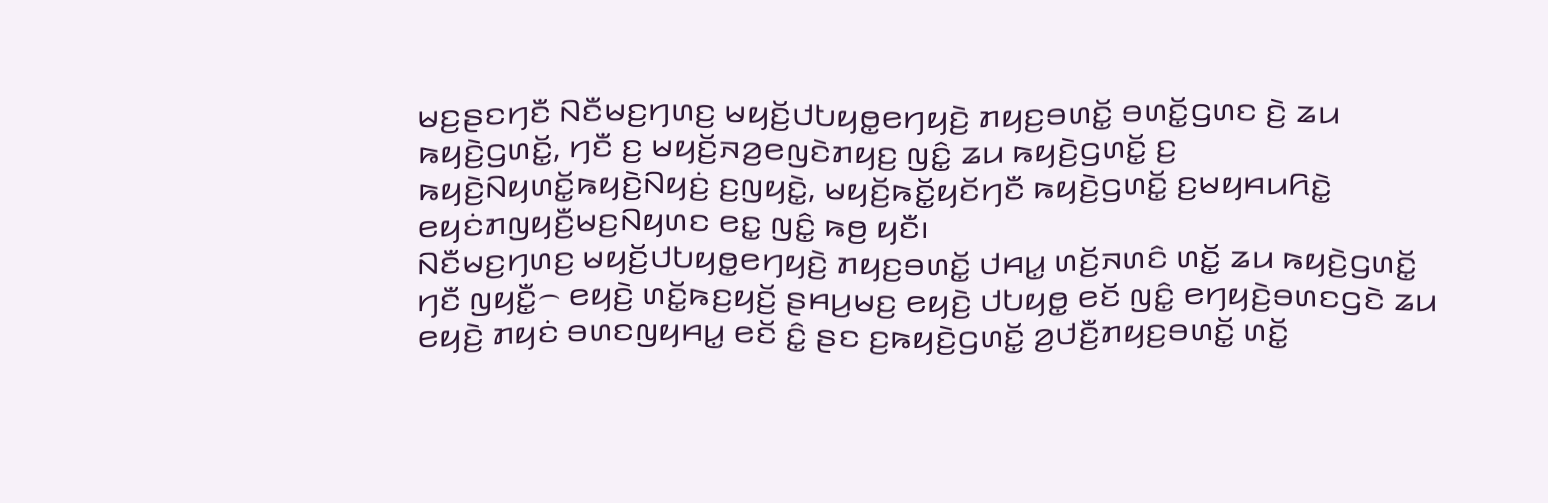ꤗꤢ꤬ꤔꤢꤚꤢꤪ ꤡꤢꤪꤗꤢ꤬ꤚꤛꤢ꤬ ꤗꤟꤢꤩ꤬ꤓꤝꤟꤥ꤭ꤕꤚꤟꤢꤧ꤬ ꤊꤟꤢ꤬ꤋꤛꤢꤩ꤭ ꤋꤛꤢꤩ꤭ꤞꤛꤢ ꤢꤧ꤬ ꤘꤣ ꤒꤟꤢꤧ꤬ꤞꤛꤢꤩ꤭, ꤚꤢꤪ ꤢ꤬ ꤗꤟꤢꤩ꤬ꤏꤤ꤬ꤕꤜꤢꤧꤊꤟꤢ꤬ ꤜꤢꤨ꤭ ꤘꤣ ꤒꤟꤢꤧ꤬ꤞꤛꤢꤩ꤭ ꤢ꤬ ꤒꤟꤢꤧ꤬ꤡꤟꤛꤢꤩ꤭ꤒꤟꤢꤧ꤬ꤡꤟꤢꤦ꤬ ꤢ꤬ꤜꤟꤢꤧ꤭, ꤗꤟꤢꤩ꤬ꤒꤢꤩ꤭ꤟꤢꤩꤚꤢꤪ ꤒꤟꤢꤧ꤬ꤞꤛꤢꤩ꤭ ꤢ꤬ꤗꤟꤌꤣꤖꤢꤧ꤭ ꤕꤟꤢꤦꤊꤜꤟꤢꤪ꤬ꤗꤢ꤬ꤡꤟꤛꤢ ꤕꤢ꤭ ꤜꤢꤨ꤭ ꤒꤥ꤬ ꤟꤢꤪ꤯
ꤡꤢꤪꤗꤢ꤬ꤚꤛꤢ꤬ ꤗꤟꤢꤩ꤬ꤓꤝꤟꤥ꤭ꤕꤚꤟꤢꤧ꤬ ꤊꤟꤢ꤬ꤋꤛꤢꤩ꤭ ꤓꤌꤣ꤭ ꤛꤢꤩ꤬ꤏꤛꤢꤨ ꤛꤢꤩ꤭ ꤘꤣ ꤒꤟꤢꤧ꤬ꤞꤛꤢꤩ꤭ ꤚꤢꤪ ꤜꤟꤢꤪ꤭꤮ ꤕꤟꤢꤧ꤬ ꤛꤢꤩ꤭ꤒꤢ꤬ꤟꤢꤩ꤬ ꤔꤌꤣ꤬ꤗꤢ꤬ ꤕꤟꤢꤧ꤬ ꤓꤝꤟꤥ꤭ ꤕꤢꤩ ꤜꤢꤨ꤭ ꤕꤚꤟꤢꤧ꤬ꤋꤛꤢꤞꤢꤧ ꤘꤣ ꤕꤟꤢꤧ꤬ ꤊꤟꤢꤦ ꤋꤛꤢꤜꤟꤌꤣ꤭ ꤕꤢꤩ ꤢꤨ꤭ ꤔꤢ ꤢ꤬ꤒꤟꤢꤧ꤬ꤞꤛꤢꤩ꤭ ꤤ꤬ꤓꤢꤪ꤬ꤊꤟꤢ꤬ꤋꤛꤢꤩ꤭ ꤛꤢꤩ꤭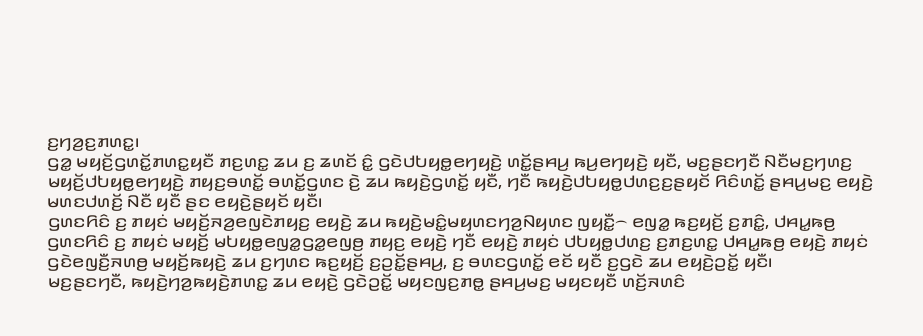ꤢ꤬ꤚꤤ꤬ꤢ꤬ꤊꤛꤢ꤭꤯
ꤞꤤ꤭ ꤗꤟꤢꤩ꤬ꤞꤛꤢꤩ꤭ꤊꤛꤢ꤭ꤟꤢꤪ ꤊꤢ꤬ꤛꤢ꤭ ꤘꤣ ꤢ꤬ ꤘꤛꤢꤩ ꤢꤨ꤭ ꤞꤢꤧꤓꤝꤟꤥ꤭ꤕꤚꤟꤢꤧ꤬ ꤛꤢꤩ꤭ꤔꤌꤣ꤬ ꤒꤣ꤬ꤕꤚꤟꤢꤧ꤬ ꤟꤢꤪ, ꤗꤢ꤬ꤔꤢꤚꤢꤪ ꤡꤢꤪꤗꤢ꤬ꤚꤛꤢ꤬ ꤗꤟꤢꤩ꤬ꤓꤝꤟꤥ꤭ꤕꤚꤟꤢꤧ꤬ ꤊꤟꤢ꤬ꤋꤛꤢꤩ꤭ ꤋꤛꤢꤩ꤭ꤞꤛꤢ ꤢꤧ꤬ ꤘꤣ ꤒꤟꤢꤧ꤬ꤞꤛꤢꤩ꤭ ꤟꤢꤪ, ꤚꤢꤪ ꤒꤟꤢꤧ꤬ꤓꤝꤟꤥ꤭ꤓꤛꤢ꤬ꤢ꤬ꤔꤟꤢꤩ ꤖꤢꤨꤛꤢꤩ꤭ ꤔꤌꤣ꤬ꤗꤢ꤬ ꤕꤟꤢꤧ꤬ ꤗꤛꤢꤓꤛꤢꤩ꤬ ꤡꤢꤪ ꤟꤢꤪ ꤔꤢ ꤕꤟꤢꤧ꤬ꤔꤟꤢꤩ ꤟꤢꤪ꤯
ꤞꤛꤢꤖꤢꤨ ꤢ꤬ ꤊꤟꤢꤦ ꤗꤟꤢꤩ꤬ꤏꤤ꤬ꤕꤜꤢꤧꤊꤟꤢ꤬ ꤕꤟꤢꤧ꤬ ꤘꤣ ꤒꤟꤢꤧ꤬ꤗꤢꤨ꤭ꤗꤟꤛꤢꤚꤤ꤬ꤡꤟꤛꤢ ꤜꤟꤢꤪ꤭꤮ ꤕꤜꤤ꤭ ꤒꤢ꤬ꤟꤢꤩ꤬ ꤢ꤬ꤊꤢꤨ꤭, ꤓꤌꤣ꤭ꤒꤥ꤬ ꤞꤛꤢꤖꤢꤨ ꤢ꤬ ꤊꤟꤢꤦ ꤗꤟꤢꤩ꤬ ꤗꤝꤟꤥ꤭ꤕꤜꤤ꤭ꤞꤤ꤭ꤕꤜꤥ꤬ ꤊꤟꤢ꤬ ꤕꤟꤢꤧ꤬ ꤚꤢꤪ ꤕꤟꤢꤧ꤬ ꤊꤟꤢꤦ ꤓꤝꤟꤥ꤭ꤓꤛꤢ꤬ ꤢ꤬ꤊꤢ꤬ꤛꤢ꤭ ꤓꤌꤣ꤭ꤒꤥ꤬ ꤕꤟꤢꤧ꤬ ꤊꤟꤢꤦ ꤞꤢꤧꤕꤜꤢꤪ꤬ꤏꤛꤥ꤬ ꤗꤟꤢꤩ꤬ꤒꤟꤢꤧ꤬ ꤘꤣ ꤢ꤬ꤚꤛꤢ ꤒꤢ꤬ꤟꤢꤩ꤬ ꤢ꤬ꤑꤢꤩ꤭ꤔꤌꤣ꤬, ꤢ꤬ ꤋꤛꤢꤞꤛꤢꤩ꤭ ꤕꤢꤩ ꤟꤢꤪ ꤢ꤬ꤞꤢꤧ ꤘꤣ ꤕꤟꤢꤧ꤬ꤑꤢꤩ꤭ ꤟꤢꤪ꤯
ꤗꤢ꤬ꤔꤢꤚꤢꤪ, ꤒꤟꤢꤧ꤬ꤚꤤ꤬ꤒꤟꤢꤧ꤬ꤊꤛꤢ꤭ ꤘꤣ ꤕꤟꤢꤧ꤬ ꤞꤢꤧꤑꤢꤩ꤭ ꤗꤟꤢꤜꤢ꤬ꤊꤥ꤭ ꤔꤌꤣ꤬ꤗꤢ꤬ ꤗꤟꤢꤟꤢꤪ ꤛꤢꤩ꤬ꤏꤛꤢꤨ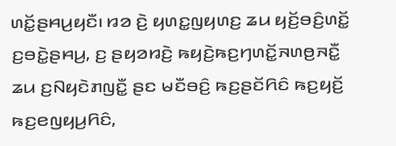ꤛꤢꤩ꤭ꤔꤌꤣ꤬ꤟꤢꤪ꤯ ꤙꤤ ꤢꤧ꤬ ꤟꤛꤢ꤭ꤜꤟꤛꤢ꤬ ꤘꤣ ꤟꤢꤩ꤬ꤋꤢꤨ꤬ꤛꤢꤩ꤭ ꤢ꤬ꤋꤢꤧ꤭ꤔꤌꤣ꤬, ꤢ꤬ ꤔꤟꤤꤙꤢꤧ꤬ ꤒꤟꤢꤧ꤬ꤒꤢ꤬ꤚꤛꤢꤩ꤭ꤏꤛꤥ꤬ꤏꤢꤪ꤭ ꤘꤣ ꤢ꤬ꤡꤟꤢꤧꤊꤜꤢꤪ꤭ ꤔꤢ ꤗꤢꤪꤋꤢꤨ꤬ ꤒꤢ꤬ꤔꤢꤩꤖꤢꤨ ꤒꤢ꤬ꤟꤢꤩ꤬ ꤒꤢ꤬ꤕꤜꤟꤣ꤬ꤖꤢꤨ,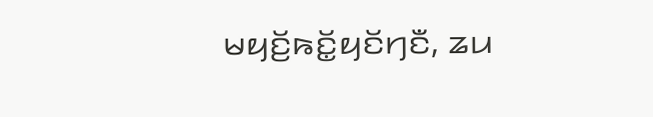ꤗꤟꤢꤩ꤬ꤒꤢꤩ꤭ꤟꤢꤩꤚꤢꤪ, ꤘꤣ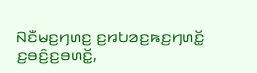ꤡꤢꤪꤗꤢ꤬ꤚꤛꤢ꤬ ꤢ꤬ꤙꤝꤤꤢ꤬ꤒꤢ꤬ꤚꤛꤢꤩ꤭ ꤢ꤬ꤋꤢꤨ꤬ꤢ꤬ꤋꤛꤢꤩ꤭,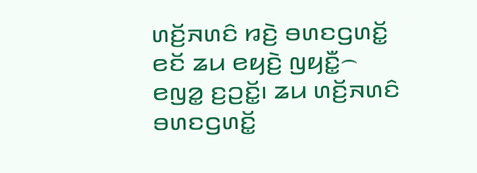ꤛꤢꤩ꤬ꤏꤛꤢꤨ ꤙꤢꤧ꤬ ꤋꤛꤢꤞꤛꤢꤩ꤭ ꤕꤢꤩ ꤘꤣ ꤕꤟꤢꤧ꤬ ꤜꤟꤢꤪ꤭꤮ ꤕꤜꤤ꤭ ꤢ꤬ꤑꤢꤩ꤭꤯ ꤘꤣ ꤛꤢꤩ꤬ꤏꤛꤢꤨ ꤋꤛꤢꤞꤛꤢꤩ꤭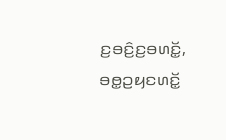ꤢ꤬ꤋꤢꤨ꤬ꤢ꤬ꤋꤛꤢꤩ꤭, ꤋꤥ꤭ꤑꤟꤢꤛꤢꤩ꤭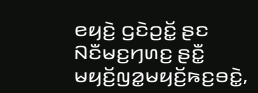ꤕꤟꤢꤧ꤬ ꤞꤢꤧꤑꤢꤩ꤭ ꤔꤢ ꤡꤢꤪꤗꤢ꤬ꤚꤛꤢ꤬ ꤔꤢꤪ꤭ ꤗꤟꤢꤩ꤬ꤜꤤ꤭ꤗꤟꤢꤩ꤬ꤒꤢ꤬ꤋꤢꤧ꤭,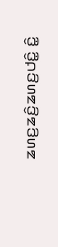ꤘꤛꤢ꤬ꤘꤢꤨ꤬ꤘꤛꤢ꤬ꤓꤢꤨ꤭ ꤢꤨ꤭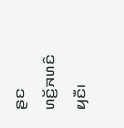ꤔꤢ ꤛꤢꤩ꤬ꤏꤛꤢꤨ ꤟꤢꤪ꤯